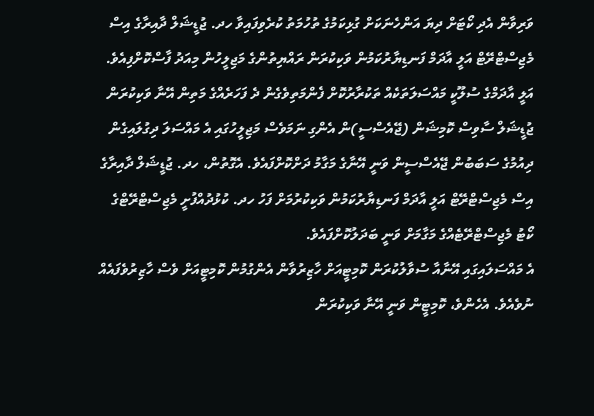ވަރިވާން އެދި ކޯޓަށް ދިޔަ އަންހެނަކަށް ގުޅިކަމުގެ ތުހުމަތު ކުރެވިފައިވާ ހދ. ޖުޑީޝަލް ދާއިރާގެ އިސް މެޖިސްޓްރޭޓް އަލީ އާދަމް ފަނޑިޔާރުކަމުން ވަކިކުރަން ރައްޔިތުންގެ މަޖިލީހުން މިއަދު ފާސްކޮށްފިއެވެ.
އަލީ އާދަމްގެ ސުލޫކީ މައްސަލަތަކެއް ތަކުރާރުކޮށް ފެންމަތިވެގެން ދެ ފަހަރެއްގެ މަތިން އޭނާ ވަކިކުރަން ޖުޑީޝަލް ސާވިސް ކޮމިޝަން (ޖޭއެސްސީ)ން އެންގި ނަމަވެސް މަޖިލީހުގައި އެ މައްސަލަ ދިގުލައިގެން ދިއުމުގެ ސަބަބުން ޖޭއެސްސީން ވަނީ އޭނާގެ މަގާމު ދަށްކޮށްފައެވެ. އެގޮތުން، ހދ. ޖުޑީޝަލް ދާއިރާގެ އިސް މެޖިސްޓްރޭޓް އަލީ އާދަމް ފަނޑިޔާރުކަމުން ވަކިކުރުމަށް ފަހު ހދ. ކުޅުދުއްފުށީ މެޖިސްޓްރޭޓްގެ ކޯޓު މެޖިސްޓްރޭޓެއްގެ މަގާމަށް ވަނީ ބަދަލުކޮށްފައެވެ.
އެ މައްސަލައިގައި އޭނާއާ ސުވާލުކުރަން ކޮމިޓީއަށް ހާޒިރުވާން އެންގުމުން ކޮމިޓީއަށް ވެސް ހާޒިރުވެފައެއް ނުވެއެވެ. އެހެންވެ، ކޮމިޓީން ވަނީ އޭނާ ވަކިކުރަން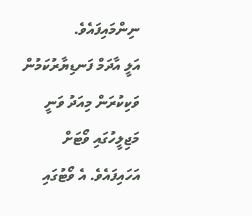ނިންމައިފައެވެ.
އަލީ އާދަމް ފަނޑިޔާރުކަމުން ވަކިކުރަން މިއަދު ވަނީ މަޖިލީހުގައި ވޯޓަށް އަހައިފައެވެ. އެ ވޯޓުގައި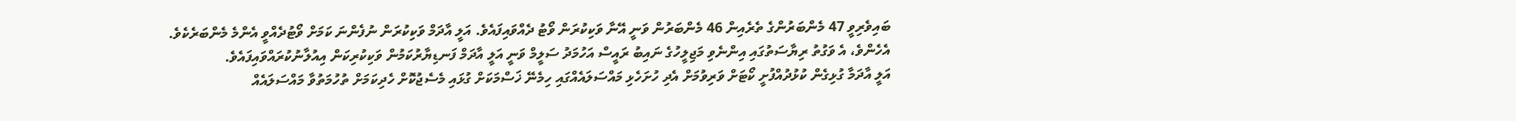ބައިވެރިވީ 47 މެންބަރުންގެ ތެރެއިން 46 މެންބަރުން ވަނީ އޭނާ ވަކިކުރަން ވޯޓު ދެއްވައިފައެވެ. އަލީ އާދަމް ވަކިކުރަން ނުފެންނަ ކަމަށް ވޯޓުދެއްވީ އެންމެ މެންބަރެކެވެ.
އެހެންވެ، އެ ވަގުތު ރިޔާސަތުގައި އިންނެވި މަޖިލީހުގެ ނައިބު ރައީސް އަހުމަދު ސަލީމް ވަނީ އަލީ އާދަމް ފަނޑިޔާރުކަމުން ވަކިކުރިކަން އިއުލާނުކުރައްވައިފައެވެ.
އަލީ އާދަމާ ގުޅިގެން ކުޅުދުއްފުށީ ކޯޓަށް ވަރިވުމަށް އެދި ހުށަހެޅި މައްސަލައެއްގައި ހިމެނޭ ޚަސްމަކަށް ގުޅައި މެސެޖުކޮށް ހެދިކަމަށް ތުހުމަތުވާ މައްސަލައެއް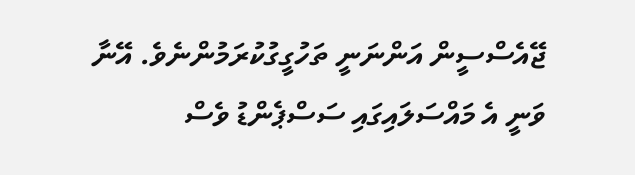ޖޭއެސްސީން އަންނަނީ ތަހުގީގުކުރަމުންނެވެ. އޭނާ ވަނީ އެ މައްސަލައިގައި ސަސްޕެންޑު ވެސް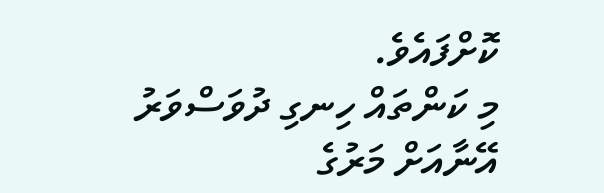ކޮށްފައެވެ.
މި ކަންތައް ހިނގި ދުވަސްވަރު އޭނާއަށް މަރުގެ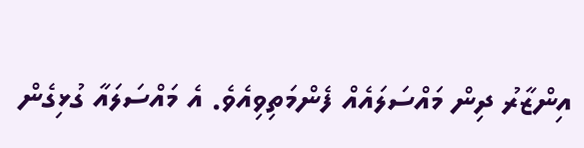އިންޒާރު ދިން މައްސަލައެއް ފެންމަތިވިއެވެ. އެ މައްސަލައާ ގުޅިގެން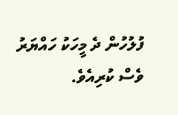ފުލުހުން ދެ މީހަކު ހައްޔަރު ވެސް ކުރިއެވެ.